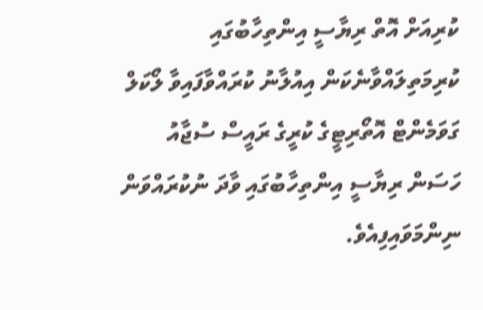ކުރިއަށް އޮތް ރިޔާސީ އިންތިހާބުގައި ކުރިމަތިލައްވާނެކަން އިއުލާނު ކުރައްވާފައިވާ ލޯކަލް ގަވަމެންޓް އޮތޯރިޓީގެ ކުރީގެ ރައީސް ސުޖާއު ހަސަން ރިޔާސީ އިންތިހާބުގައި ވާދަ ނުކުރައްވަން ނިންމަވައިފިއެވެ.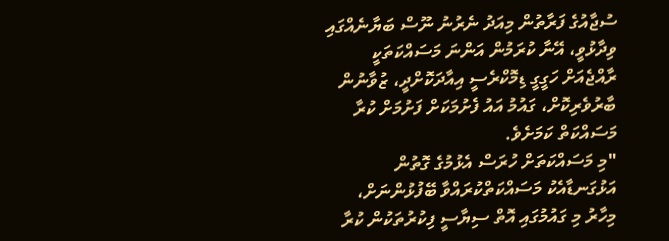ސުޖާއުގެ ފަރާތުން މިއަދު ނެރުނު ނޫސް ބަޔާނެއްގައި ވިދާޅުވީ، އޭނާ ކުރަމުން އަންނަ މަސައްކަތަކީ ރާއްޖެއަށް ހަގީގީ ޑިމޮކްރެސީ އިއާދަކޮށްދީ، ޒުވާނުން ބާރުވެރިކޮށް، ގައުމު އައު ފެށުމަކަށް ފަށުމަށް ކުރާ މަސައްކަތް ކަމަށެވެ.
"މި މަސައްކަތަށް ހުރަސް އެޅުމުގެ ގޮތުން އަޅުގަނޑާއެކު މަސައްކަތްކުރައްވާ ބޭފުޅުންނަށް، މިހާރު މި ގައުމުގައި އޮތް ސިޔާސީ ފިކުރުތަކުން ކުރާ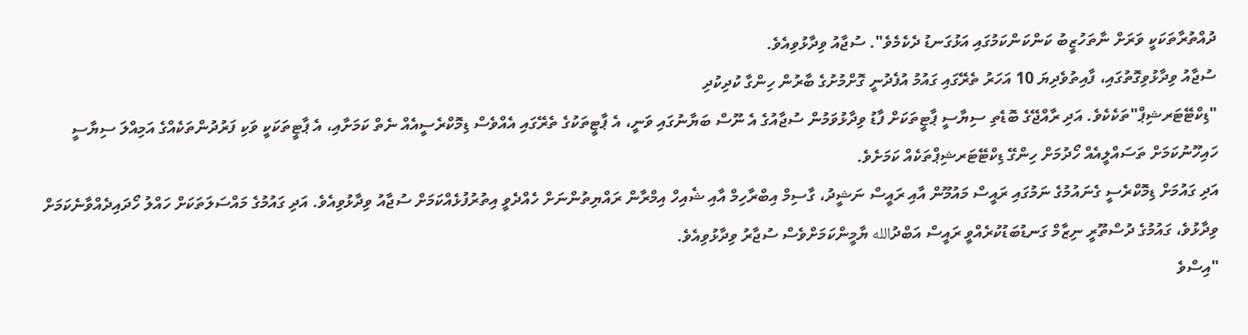ދުއްތުރާތަކަކީ ވަރަށް ނާތަހުޒީބު ކަންކަންކަމުގައި އަޅުގަނޑު ދެކެމެވެ". ސުޖާއު ވިދާޅުވިއެވެ.
ސުޖާއު ވިދާޅުވިގޮތުގައި، ފާއިތުވެދިޔަ 10 އަހަރު ތެރޭގައި ގައުމު އުފެދުނީ ގޮށްމުށުގެ ބާރުން ހިންގާ ކުދިކުދި
"ޑިކްޓޭޓަރޝިޕް"ތަކެކެވެ. އަދި ރާއްޖޭގެ ބޮޑެތި ސިޔާސީ ޕާޓީތަކަށް ފާޑު ވިދާޅުވަމުން ސުޖާއުގެ އެ ނޫސް ބަޔާނުގައި ވަނީ، އެ ޕާޓީތަކުގެ ތެރޭގައި އެއްވެސް ޑިމޮކްރެސީއެއް ނެތް ކަމަށާއި، އެ ޕާޓީތަކަކީ ވަކި ފަރުދުންތަކެއްގެ އަމިއްލަ ސިޔާސީ ހައިހޫނުކަމަށް ތަސައްލީއެއް ހޯދުމަށް ހިންގޭ ޑިކްޓޭޓަރޝިޕްތަކެއް ކަމަށެވެ.
އަދި ގައުމަށް ޑިމޮކްރެސީ ގެނައުމުގެ ނަމުގައި ރައީސް މައުމޫން އާއި ރައީސް ނަޝީދު، ގާސިމް އިބްރާހިމް އާއި ޝެއިހް އިމްރާން ރައްޔިތުންނަށް ހެއްދެވީ އިތުރުފުޅެއްކަމަށް ސުޖާއު ވިދާޅުވިއެވެ. އަދި ގައުމުގެ މައްސަލަތަކަށް ހައްލު ހޯދައިދެއްވާނެކަމަށް ވިދާޅުވެ، ގައުމުގެ ދުސްތޫރީ ނިޒާމް ގަނޑުބަޑުކުރެއްވީ ރައީސް އަބްދުالله ޔާމީންކަމަށްވެސް ސުޖާރު ވިދާޅުވިއެވެ.
"އިސްވެ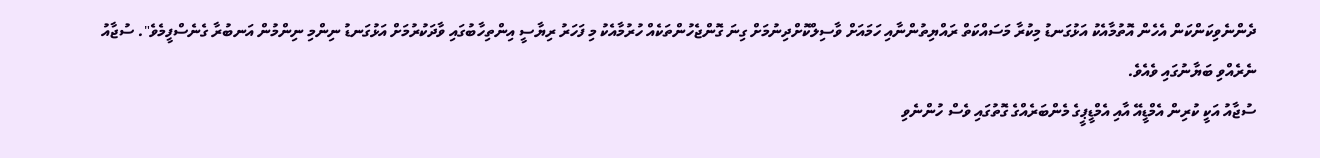ދެންނެވިކަންކަން އެހެން އޮތުމާއެކު އަޅުގަނޑު މިކުރާ މަސައްކަތް ރައްޔިތުންނާއި ހަމައަށް ވާސިލްކޮށްދިނުމަށް ގިނަ ގޮންޖެހުންތަކެއް ހުރުމާއެކު މި ފަހަރު ރިޔާސީ އިންތިހާބުގައި ވާދަކުރުމަށް އަޅުގަނޑު ނިންމި ނިންމުން އަނބުރާ ގެނެސްފީމެވެ". ސުޖާއު ނެރެއްވި ބަޔާނުގައި ވެއެވެ.
ސުޖާއު އަކީ ކުރިން އެމްޑީއޭ އާއި އެމްޑީޕީގެ މެންބަރެއްގެ ގޮތުގައި ވެސް ހުންނެވި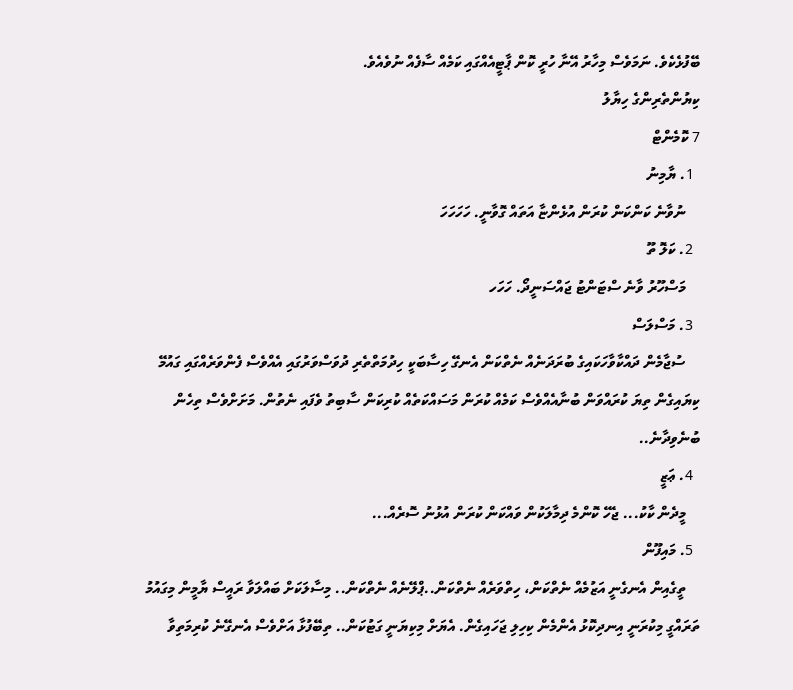ބޭފުޅެކެވެ. ނަމަވެސް މިހާރު އޭނާ ހުރީ ކޮން ޕާޓީއެއްގައި ކަމެއް ސާފެއް ނުވެއެވެ.
ކިޔުންތެރިންގެ ހިޔާލު
7 ކޮމެންޓް
  1. ޔާމިނު
    ނުވާނެ ކަންކަން ކުރަން އުޅެންޏާ އަތައް ގޮވާނީ. ހަހަހަހަ
  2. ކަލޮ ތޫ
    މަސްހޫރު ވާނެ ސްޓަންޓު ޖައްސަނީދޯ. ހަހަހ
  3. މަސްލަސް
    ސުޖާމެން ދައްކާވާހަކައިގެ ބުރަދަނެއް ނެތްކަން އެނގޭ ހިސާބަކީ ހިދުމަތްތެރި ދުވަސްވަރުގައި އެއްވެސް ފެންވަރެއްގައި ގައުމޭ ކިޔައިގެން ތިޔަ ކުރައްވަން ބުނާއެއްވެސް ކަމެއް ކުރަން މަސައްކަތެއް ކުރިކަން ސާބިތު ވެފައި ނެތުން. މަށަށްވެސް ތިހެން ބުނެވިދާނެ..
  4. ޢަޒީ
    މީދެން ކާކު... ޖެހޭ ކޮންމެ ދިމާލަކުން ވައްކަން ކުރަން އުޅުނު ސޮރެއް...
  5. މައިފޫން
    ތީގެއިން އެނގެނީ އަޒުމެއް ނެތްކަން، ހިތްވަރެއް ނެތްކަން..ޕްލޭނެއް ނެތްކަން.. މިސާލަކަށް ބައްލަވާ ރައީސް ޔާމީން މިގައުމު ތަރައްގީ މިކުރަނީ އިނދިކޮޅު އެންމެން ކިހިލި ޖަހައިގެން. އެޔަށް މިކިޔަނީ ގަޓުކަން.. ތިބޭފުޅާ އަށްވެސް އެނގޭނެ ކުރިމަތިވާ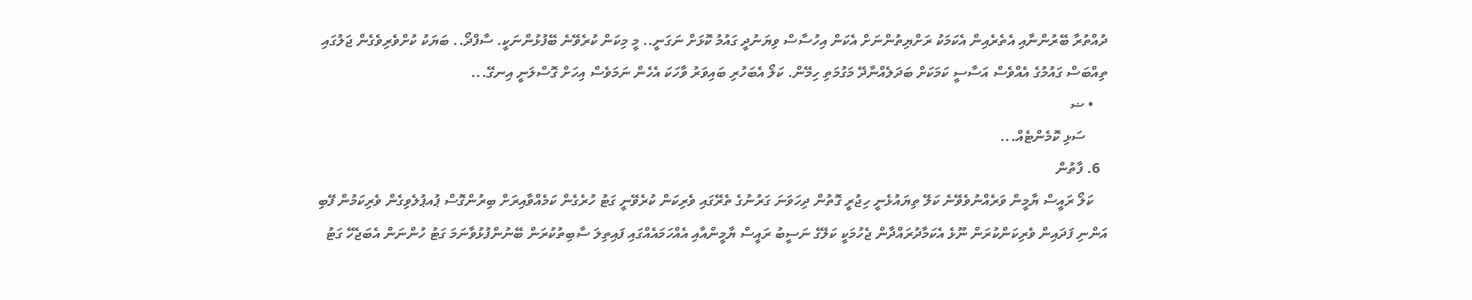ދުއްތުރާ ބޭރުންނާއި އެތެރެއިން އެކަމަކު ރަށްޔިތުންނަށް އެކަން އިހުސާސް ވިޔަނުދީ ގައުމު ކޮޅަށް ނަގަނީ.. މީ މިކަން ކުރެވޭނެ ބޭފުޅުންނަކީ. ސާފްދޯ.. ބަޔަކު ކުށްވެރިވެގެން ޖަލުގައި ތިއްބަސް ގައުމުގެ އެއްވެސް އަސާސީ ކަމަކަށް ބަދަލެއްނާދޭ މަގުމަތި ހިމޭން. ކަލޯ އެބަހުރި ބައިވަރު ވާހަކަ އެހެން ނަމަވެސް އިހަށް ގޮސްލަނީ އިނގޭ...
    • ޟ
      ސަޅި ކޮމެންޓެއް...
  6. ފާތުން
    ކަލޯ ރައީސް ޔާމީން ވަރެއްނުވެވޭނެ ކަލޭ ތިޔައުޅެނީ ހިޖުރީ ގޮތުން ދިހަވަނަ ގަރުނުގެ ތެރޭގައި ވެރިކަން ކުރެވޭނީ ގަޓު ހުރެގެން ކަމެއްވާއިރަށް ބިރުންގޮސް ޕުއޕުލެވިގެން ވެރިކަމުން ފޭބި އަންނި ފަދައިން ވެރިކަންކުރަން ނޫޅެ އެކަމާދުރައްދާން ޖެހުމަކީ ކަލޭގެ ނަސީބު ރައީސް ޔާމީންއާއި އެއްހަމައެއްގައި ފައިތިލަ ސާބިތުކުރަން ބޭނުންފުޅުވާނަމަ ގަޓު ހުންނަން އެބަޖެހޭ ގަޓު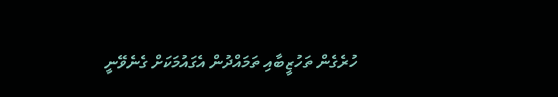ހުރެގެން ތަހުޒީބާއި ތަމައްދުން އެގައުމަކަށް ގެނެވޭނީ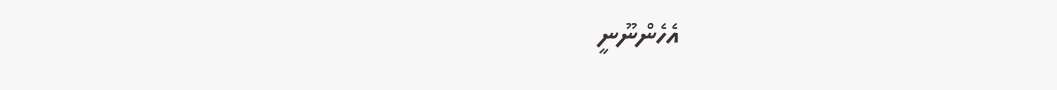އެހެންނޫނީ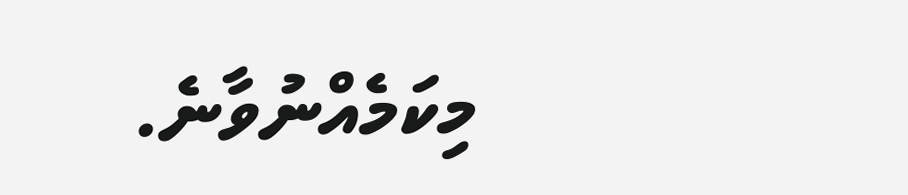މިކަމެއްނުވާނެ.